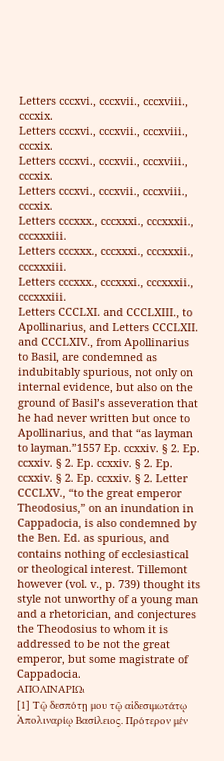Letters cccxvi., cccxvii., cccxviii., cccxix.
Letters cccxvi., cccxvii., cccxviii., cccxix.
Letters cccxvi., cccxvii., cccxviii., cccxix.
Letters cccxvi., cccxvii., cccxviii., cccxix.
Letters cccxxx., cccxxxi., cccxxxii., cccxxxiii.
Letters cccxxx., cccxxxi., cccxxxii., cccxxxiii.
Letters cccxxx., cccxxxi., cccxxxii., cccxxxiii.
Letters CCCLXI. and CCCLXIII., to Apollinarius, and Letters CCCLXII. and CCCLXIV., from Apollinarius to Basil, are condemned as indubitably spurious, not only on internal evidence, but also on the ground of Basil’s asseveration that he had never written but once to Apollinarius, and that “as layman to layman.”1557 Ep. ccxxiv. § 2. Ep. ccxxiv. § 2. Ep. ccxxiv. § 2. Ep. ccxxiv. § 2. Ep. ccxxiv. § 2. Letter CCCLXV., “to the great emperor Theodosius,” on an inundation in Cappadocia, is also condemned by the Ben. Ed. as spurious, and contains nothing of ecclesiastical or theological interest. Tillemont however (vol. v., p. 739) thought its style not unworthy of a young man and a rhetorician, and conjectures the Theodosius to whom it is addressed to be not the great emperor, but some magistrate of Cappadocia.
ΑΠΟΛΙΝΑΡΙῼ
[1] Τῷ δεσπότῃ μου τῷ αἰδεσιμωτάτῳ Ἀπολιναρίῳ Βασίλειος. Πρότερον μέν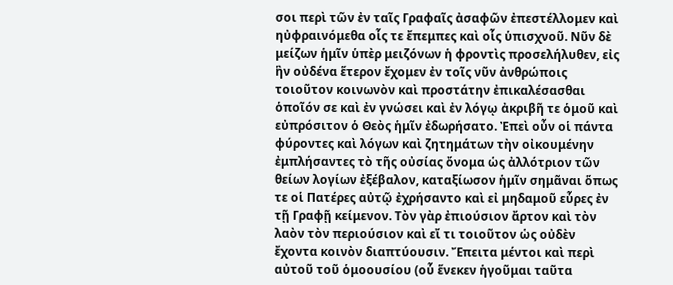σοι περὶ τῶν ἐν ταῖς Γραφαῖς ἀσαφῶν ἐπεστέλλομεν καὶ ηὐφραινόμεθα οἷς τε ἔπεμπες καὶ οἷς ὑπισχνοῦ. Νῦν δὲ μείζων ἡμῖν ὑπὲρ μειζόνων ἡ φροντὶς προσελήλυθεν, εἰς ἣν οὐδένα ἕτερον ἔχομεν ἐν τοῖς νῦν ἀνθρώποις τοιοῦτον κοινωνὸν καὶ προστάτην ἐπικαλέσασθαι ὁποῖόν σε καὶ ἐν γνώσει καὶ ἐν λόγῳ ἀκριβῆ τε ὁμοῦ καὶ εὐπρόσιτον ὁ Θεὸς ἡμῖν ἐδωρήσατο. Ἐπεὶ οὖν οἱ πάντα φύροντες καὶ λόγων καὶ ζητημάτων τὴν οἰκουμένην ἐμπλήσαντες τὸ τῆς οὐσίας ὄνομα ὡς ἀλλότριον τῶν θείων λογίων ἐξέβαλον, καταξίωσον ἡμῖν σημᾶναι ὅπως τε οἱ Πατέρες αὐτῷ ἐχρήσαντο καὶ εἰ μηδαμοῦ εὗρες ἐν τῇ Γραφῇ κείμενον. Τὸν γὰρ ἐπιούσιον ἄρτον καὶ τὸν λαὸν τὸν περιούσιον καὶ εἴ τι τοιοῦτον ὡς οὐδὲν ἔχοντα κοινὸν διαπτύουσιν. Ἔπειτα μέντοι καὶ περὶ αὐτοῦ τοῦ ὁμοουσίου (οὗ ἕνεκεν ἡγοῦμαι ταῦτα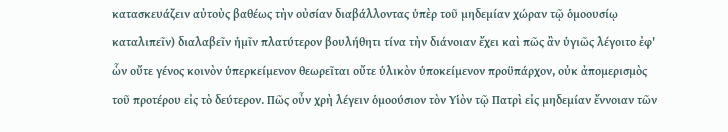κατασκευάζειν αὐτοὺς βαθέως τὴν οὐσίαν διαβάλλοντας ὑπὲρ τοῦ μηδεμίαν χώραν τῷ ὁμοουσίῳ καταλιπεῖν) διαλαβεῖν ἡμῖν πλατύτερον βουλήθητι τίνα τὴν διάνοιαν ἔχει καὶ πῶς ἂν ὑγιῶς λέγοιτο ἐφ' ὧν οὔτε γένος κοινὸν ὑπερκείμενον θεωρεῖται οὔτε ὑλικὸν ὑποκείμενον προϋπάρχον, οὐκ ἀπομερισμὸς τοῦ προτέρου εἰς τὸ δεύτερον. Πῶς οὖν χρὴ λέγειν ὁμοούσιον τὸν Υἱὸν τῷ Πατρὶ εἰς μηδεμίαν ἔννοιαν τῶν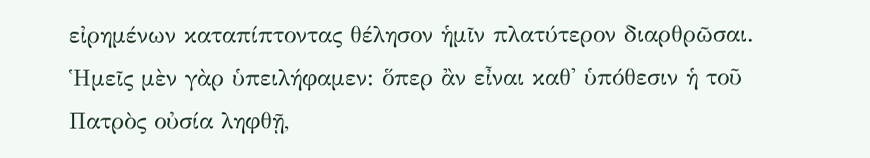εἰρημένων καταπίπτοντας θέλησον ἡμῖν πλατύτερον διαρθρῶσαι. Ἡμεῖς μὲν γὰρ ὑπειλήφαμεν: ὅπερ ἂν εἶναι καθ' ὑπόθεσιν ἡ τοῦ Πατρὸς οὐσία ληφθῇ,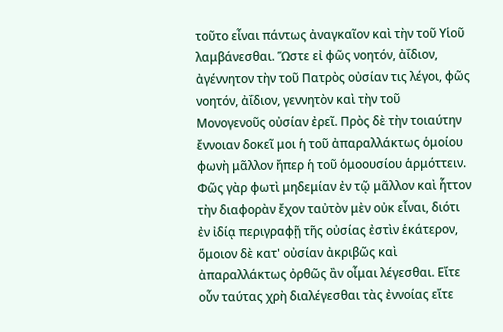τοῦτο εἶναι πάντως ἀναγκαῖον καὶ τὴν τοῦ Υἱοῦ λαμβάνεσθαι. Ὥστε εἰ φῶς νοητόν, ἀΐδιον, ἀγέννητον τὴν τοῦ Πατρὸς οὐσίαν τις λέγοι, φῶς νοητόν, ἀΐδιον, γεννητὸν καὶ τὴν τοῦ Μονογενοῦς οὐσίαν ἐρεῖ. Πρὸς δὲ τὴν τοιαύτην ἔννοιαν δοκεῖ μοι ἡ τοῦ ἀπαραλλάκτως ὁμοίου φωνὴ μᾶλλον ἤπερ ἡ τοῦ ὁμοουσίου ἁρμόττειν. Φῶς γὰρ φωτὶ μηδεμίαν ἐν τῷ μᾶλλον καὶ ἧττον τὴν διαφορὰν ἔχον ταὐτὸν μὲν οὐκ εἶναι, διότι ἐν ἰδίᾳ περιγραφῇ τῆς οὐσίας ἐστὶν ἑκάτερον, ὅμοιον δὲ κατ' οὐσίαν ἀκριβῶς καὶ ἀπαραλλάκτως ὀρθῶς ἂν οἶμαι λέγεσθαι. Εἴτε οὖν ταύτας χρὴ διαλέγεσθαι τὰς ἐννοίας εἴτε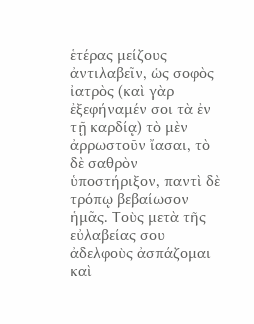ἑτέρας μείζους ἀντιλαβεῖν, ὡς σοφὸς ἰατρὸς (καὶ γὰρ ἐξεφήναμέν σοι τὰ ἐν τῇ καρδίᾳ) τὸ μὲν ἀρρωστοῦν ἴασαι, τὸ δὲ σαθρὸν ὑποστήριξον, παντὶ δὲ τρόπῳ βεβαίωσον ἡμᾶς. Τοὺς μετὰ τῆς εὐλαβείας σου ἀδελφοὺς ἀσπάζομαι καὶ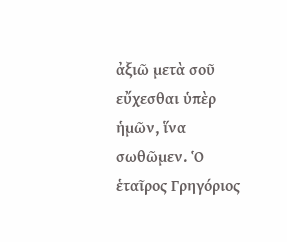ἀξιῶ μετὰ σοῦ εὔχεσθαι ὑπὲρ ἡμῶν, ἵνα σωθῶμεν. Ὁ ἑταῖρος Γρηγόριος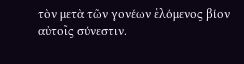τὸν μετὰ τῶν γονέων ἑλόμενος βίον αὐτοῖς σύνεστιν.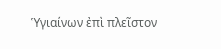Ὑγιαίνων ἐπὶ πλεῖστον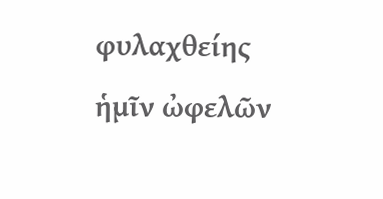φυλαχθείης ἡμῖν ὠφελῶν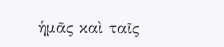ἡμᾶς καὶ ταῖς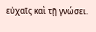εὐχαῖς καὶ τῇ γνώσει.